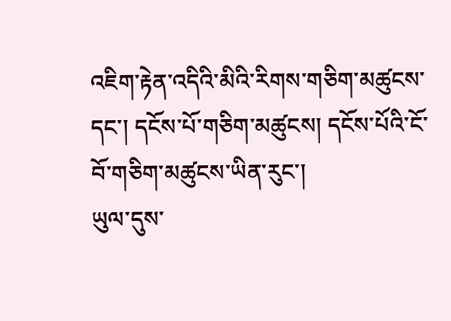འཇིག་རྟེན་འདིའི་མིའི་རིགས་གཅིག་མཚུངས་དང་། དངོས་པོ་གཅིག་མཚུངས། དངོས་པོའི་ངོ་བོ་གཅིག་མཚུངས་ཡིན་རུང་།
ཡུལ་དུས་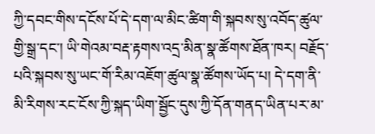ཀྱི་དབང་གིས་དངོས་པོ་དེ་དག་ལ་མིང་ཚིག་གི་སྐབས་སུ་འབོད་ཚུལ་གྱི་སྒྲ་དང་། ཡི་གེའམ་བརྡ་རྟགས་འདྲ་མིན་སྣ་ཚོགས་ཐོན་ཁར། བརྗོད་པའི་སྐབས་སུ་ཡང་གོ་རིམ་འཇོག་ཚུལ་སྣ་ཚོགས་ཡོད་པ། དེ་དག་ནི་མི་རིགས་རང་ངོས་ཀྱི་སྐད་ཡིག་སྦྱོང་དུས་ཀྱི་དོན་གནད་ཡིན་པར་མ་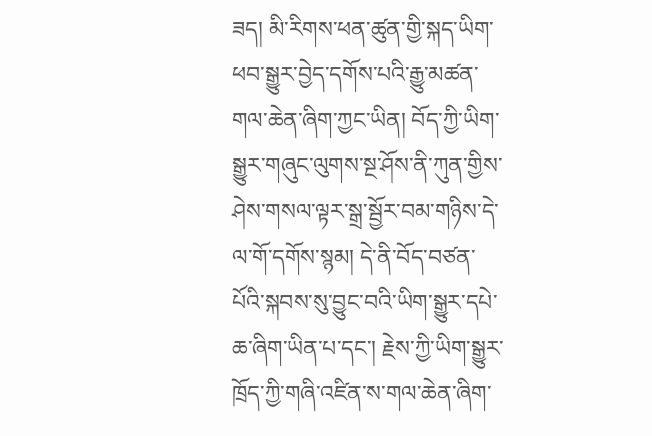ཟད། མི་རིགས་ཕན་ཚུན་གྱི་སྐད་ཡིག་ཕབ་སྒྱུར་བྱེད་དགོས་པའི་རྒྱུ་མཚན་གལ་ཆེན་ཞིག་ཀྱང་ཡིན། བོད་ཀྱི་ཡིག་སྒྱུར་གཞུང་ལུགས་སྔ་ཤོས་ནི་ཀུན་གྱིས་ཤེས་གསལ་ལྟར་སྒྲ་སྦྱོར་བམ་གཉིས་དེ་ལ་གོ་དགོས་སྙམ། དེ་ནི་བོད་བཙན་པོའི་སྐབས་སུ་བྱུང་བའི་ཡིག་སྒྱུར་དཔེ་ཆ་ཞིག་ཡིན་པ་དང་། རྗེས་ཀྱི་ཡིག་སྒྱུར་ཁྲོད་ཀྱི་གཞི་འཛིན་ས་གལ་ཆེན་ཞིག་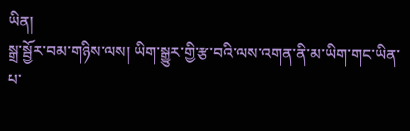ཡིན།
སྒྲ་སྦྱོར་བམ་གཉིས་ལས། ཡིག་སྒྱུར་གྱི་རྩ་བའི་ལས་འགན་ནི་མ་ཡིག་གང་ཡིན་པ་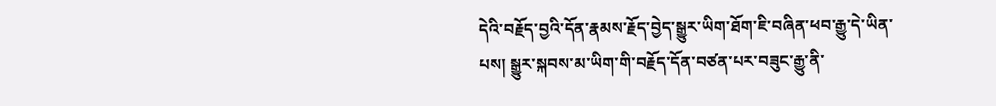དེའི་བརྗོད་བྱའི་དོན་རྣམས་རྗོད་བྱེད་སྒྱུར་ཡིག་ཐོག་ཇི་བཞིན་ཕབ་རྒྱུ་དེ་ཡིན་པས། སྒྱུར་སྐབས་མ་ཡིག་གི་བརྗོད་དོན་བཙན་པར་བཟུང་རྒྱུ་ནི་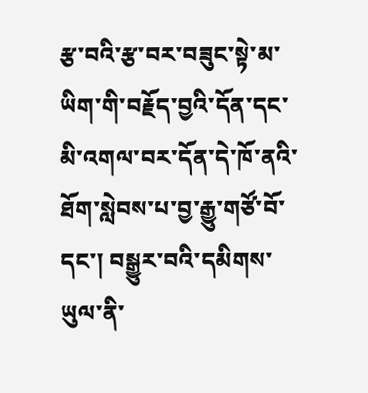རྩ་བའི་རྩ་བར་བཟུང་སྟེ་མ་ཡིག་གི་བརྗོད་བྱའི་དོན་དང་མི་འགལ་བར་དོན་དེ་ཁོ་ནའི་ཐོག་སླེབས་པ་བྱ་རྒྱུ་གཙོ་བོ་དང་། བསྒྱུར་བའི་དམིགས་ཡུལ་ནི་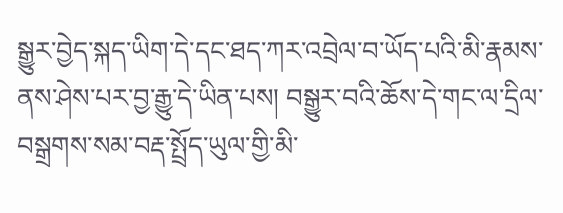སྒྱུར་བྱེད་སྐད་ཡིག་དེ་དང་ཐད་ཀར་འབྲེལ་བ་ཡོད་པའི་མི་རྣམས་ནས་ཤེས་པར་བྱ་རྒྱུ་དེ་ཡིན་པས། བསྒྱུར་བའི་ཆོས་དེ་གང་ལ་དྲིལ་བསྒྲགས་སམ་བརྡ་སྤྲོད་ཡུལ་གྱི་མི་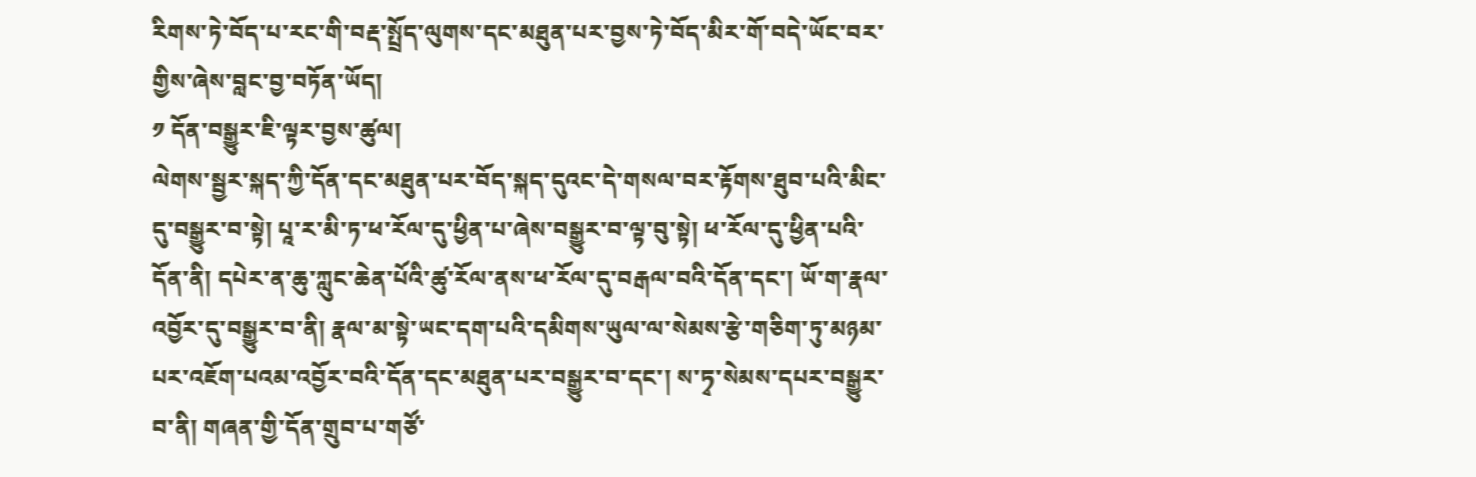རིགས་ཏེ་བོད་པ་རང་གི་བརྡ་སྤྲོད་ལུགས་དང་མཐུན་པར་བྱས་ཏེ་བོད་མིར་གོ་བདེ་ཡོང་བར་གྱིས་ཞེས་བླང་བྱ་བཏོན་ཡོད།
༡ དོན་བསྒྱུར་ཇི་ལྟར་བྱས་ཚུལ།
ལེགས་སྦྱར་སྐད་ཀྱི་དོན་དང་མཐུན་པར་བོད་སྐད་དུའང་དེ་གསལ་བར་རྟོགས་ཐུབ་པའི་མིང་དུ་བསྒྱུར་བ་སྟེ། པཱ་ར་མི་ཏ་ཕ་རོལ་དུ་ཕྱིན་པ་ཞེས་བསྒྱུར་བ་ལྟ་བུ་སྟེ། ཕ་རོལ་དུ་ཕྱིན་པའི་དོན་ནི། དཔེར་ན་ཆུ་ཀླུང་ཆེན་པོའི་ཚུ་རོལ་ནས་ཕ་རོལ་དུ་བརྒལ་བའི་དོན་དང་། ཡོ་ག་རྣལ་འབྱོར་དུ་བསྒྱུར་བ་ནི། རྣལ་མ་སྟེ་ཡང་དག་པའི་དམིགས་ཡུལ་ལ་སེམས་རྩེ་གཅིག་ཏུ་མཉམ་པར་འཇོག་པའམ་འབྱོར་བའི་དོན་དང་མཐུན་པར་བསྒྱུར་བ་དང་། ས་ཏྭ་སེམས་དཔར་བསྒྱུར་བ་ནི། གཞན་གྱི་དོན་གྲུབ་པ་གཙོ་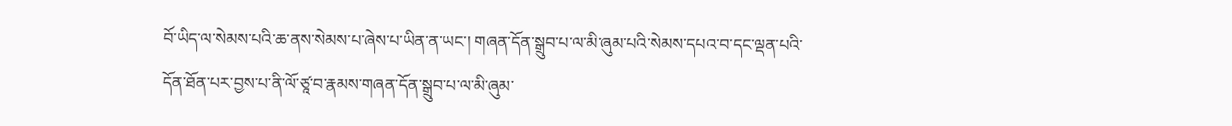བོ་ཡིད་ལ་སེམས་པའི་ཆ་ནས་སེམས་པ་ཞེས་པ་ཡིན་ན་ཡང་། གཞན་དོན་སྒྲུབ་པ་ལ་མི་ཞུམ་པའི་སེམས་དཔའ་བ་དང་ལྡན་པའི་དོན་ཐོན་པར་བྱས་པ་ནི་ལོ་ཙཱ་བ་རྣམས་གཞན་དོན་སྒྲུབ་པ་ལ་མི་ཞུམ་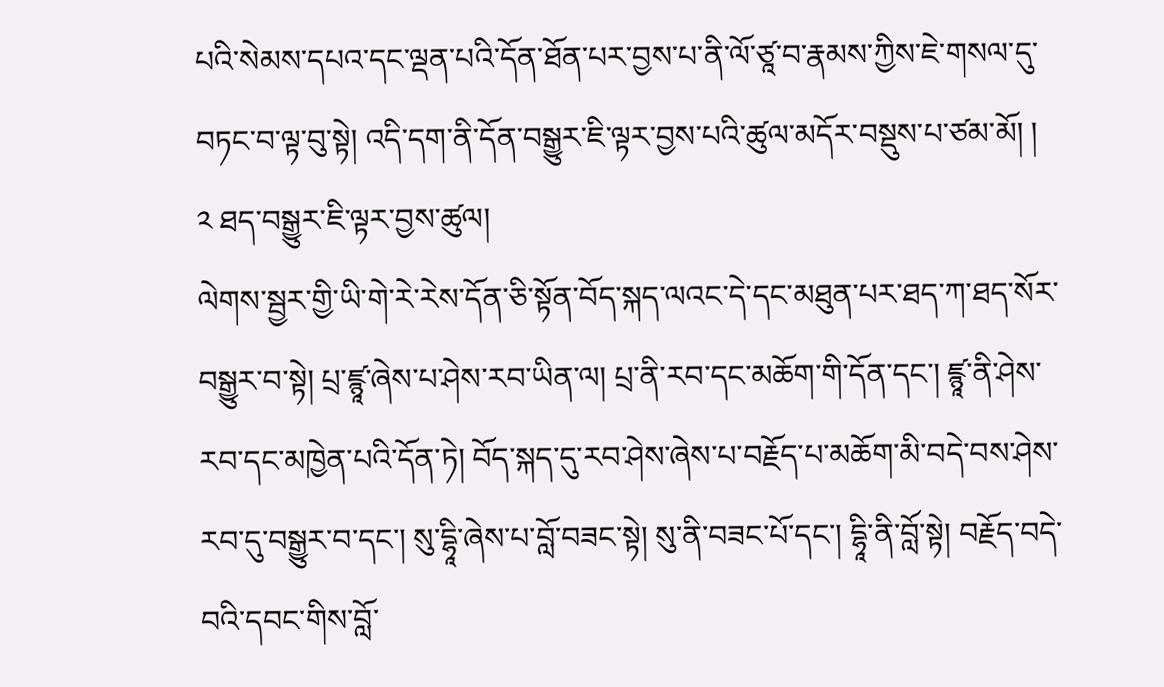པའི་སེམས་དཔའ་དང་ལྡན་པའི་དོན་ཐོན་པར་བྱས་པ་ནི་ལོ་ཙཱ་བ་རྣམས་ཀྱིས་ཇེ་གསལ་དུ་བཏང་བ་ལྟ་བུ་སྟེ། འདི་དག་ནི་དོན་བསྒྱུར་ཇི་ལྟར་བྱས་པའི་ཚུལ་མདོར་བསྡུས་པ་ཙམ་མོ། །
༢ ཐད་བསྒྱུར་ཇི་ལྟར་བྱས་ཚུལ།
ལེགས་སྦྱར་གྱི་ཡི་གེ་རེ་རེས་དོན་ཅི་སྟོན་བོད་སྐད་ལའང་དེ་དང་མཐུན་པར་ཐད་ཀ་ཐད་སོར་བསྒྱུར་བ་སྟེ། པྲ་ཛྙཱ་ཞེས་པ་ཤེས་རབ་ཡིན་ལ། པྲ་ནི་རབ་དང་མཆོག་གི་དོན་དང་། ཛྙཱ་ནི་ཤེས་རབ་དང་མཁྱེན་པའི་དོན་ཏེ། བོད་སྐད་དུ་རབ་ཤེས་ཞེས་པ་བརྗོད་པ་མཆོག་མི་བདེ་བས་ཤེས་རབ་དུ་བསྒྱུར་བ་དང་། སུ་དྷཱི་ཞེས་པ་བློ་བཟང་སྟེ། སུ་ནི་བཟང་པོ་དང་། དྷཱི་ནི་བློ་སྟེ། བརྗོད་བདེ་བའི་དབང་གིས་བློ་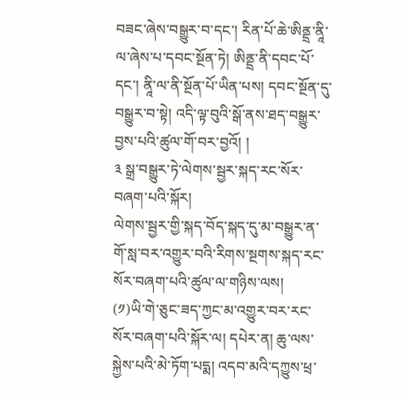བཟང་ཞེས་བསྒྱུར་བ་དང་། རིན་པོ་ཆེ་ཨིནྡྲ་ནཱི་ལ་ཞེས་པ་དབང་སྔོན་ཏེ། ཨིནྡྲ་ནི་དབང་པོ་དང་། ནཱི་ལ་ནི་སྔོན་པོ་ཡིན་པས། དབང་སྔོན་དུ་བསྒྱུར་བ་སྟེ། འདི་ལྟ་བུའི་སྒོ་ནས་ཐད་བསྒྱུར་བྱས་པའི་ཚུལ་གོ་བར་བྱའོ། །
༣ སྒྲ་བསྒྱུར་ཏེ་ལེགས་སྦྱར་སྐད་རང་སོར་བཞག་པའི་སྐོར།
ལེགས་སྦྱར་གྱི་སྐད་བོད་སྐད་དུ་མ་བསྒྱུར་ན་གོ་སླ་བར་འགྱུར་བའི་རིགས་སྔགས་སྐད་རང་སོར་བཞག་པའི་ཚུལ་ལ་གཉིས་ལས།
(༡)ཡི་གེ་ཅུང་ཟད་ཀྱང་མ་འགྱུར་བར་རང་སོར་བཞག་པའི་སྐོར་ལ། དཔེར་ན། ཆུ་ལས་སྐྱེས་པའི་མེ་ཏོག་པདྨ། འདབ་མའི་དཀྱུས་ཕྲ་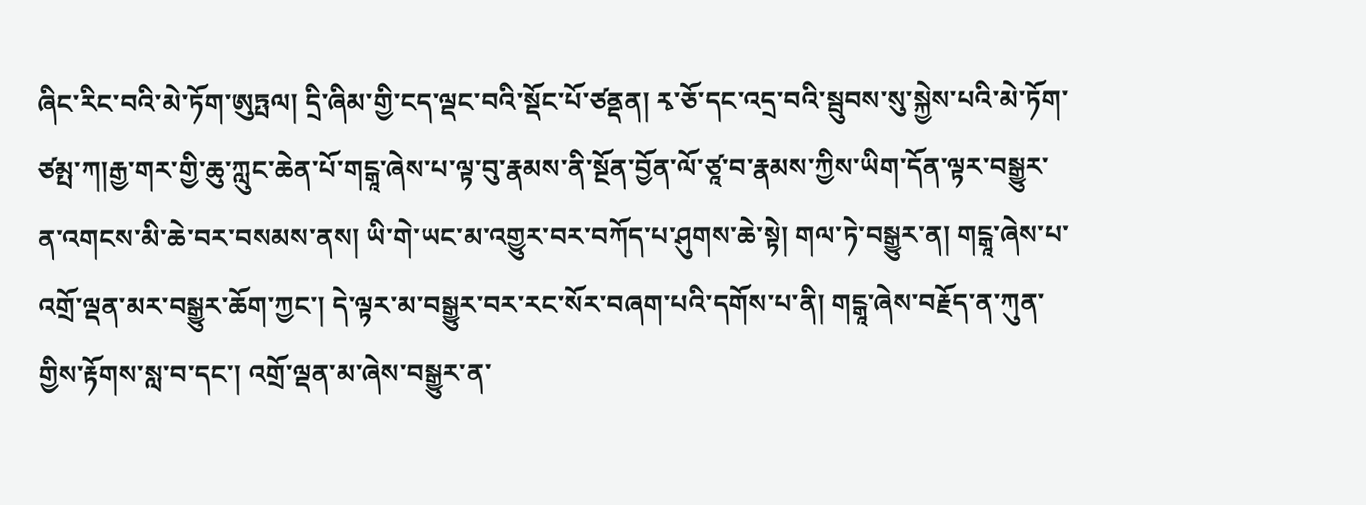ཞིང་རིང་བའི་མེ་ཏོག་ཨུཏྤལ། དྲི་ཞིམ་གྱི་ངད་ལྡང་བའི་སྡོང་པོ་ཙནྡན། རྭ་ཅོ་དང་འདྲ་བའི་སྦུབས་སུ་སྐྱེས་པའི་མེ་ཏོག་ཙམྤ་ཀ།རྒྱ་གར་གྱི་ཆུ་ཀླུང་ཆེན་པོ་གངྒཱ་ཞེས་པ་ལྟ་བུ་རྣམས་ནི་སྔོན་བྱོན་ལོ་ཙཱ་བ་རྣམས་ཀྱིས་ཡིག་དོན་ལྟར་བསྒྱུར་ན་འགངས་མི་ཆེ་བར་བསམས་ནས། ཡི་གེ་ཡང་མ་འགྱུར་བར་བཀོད་པ་ཤུགས་ཆེ་སྟེ། གལ་ཏེ་བསྒྱུར་ན། གངྒཱ་ཞེས་པ་འགྲོ་ལྡན་མར་བསྒྱུར་ཆོག་ཀྱང་། དེ་ལྟར་མ་བསྒྱུར་བར་རང་སོར་བཞག་པའི་དགོས་པ་ནི། གངྒཱ་ཞེས་བརྗོད་ན་ཀུན་གྱིས་རྟོགས་སླ་བ་དང་། འགྲོ་ལྡན་མ་ཞེས་བསྒྱུར་ན་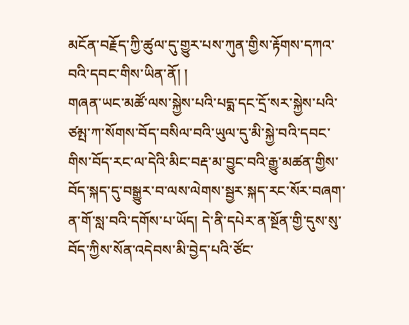མངོན་བརྗོད་ཀྱི་ཚུལ་དུ་གྱུར་པས་ཀུན་གྱིས་རྟོགས་དཀའ་བའི་དབང་གིས་ཡིན་ནོ། །
གཞན་ཡང་མཚོ་ལས་སྐྱེས་པའི་པདྨ་དང་དྲོ་སར་སྐྱེས་པའི་ཙམྤ་ཀ་སོགས་བོད་བསིལ་བའི་ཡུལ་དུ་མི་སྐྱེ་བའི་དབང་གིས་བོད་རང་ལ་དེའི་མིང་བརྡ་མ་བྱུང་བའི་རྒྱུ་མཚན་གྱིས་བོད་སྐད་དུ་བསྒྱུར་བ་ལས་ལེགས་སྦྱར་སྐད་རང་སོར་བཞག་ན་གོ་སླ་བའི་དགོས་པ་ཡོད། དེ་ནི་དཔེར་ན་སྔོན་གྱི་དུས་སུ་བོད་ཀྱིས་སོན་འདེབས་མི་བྱེད་པའི་ཙོང་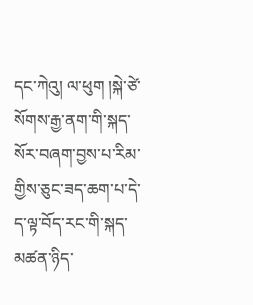དང་ཀེའུ། ལ་ཕུག །སྐེ་ཙེ་སོགས་རྒྱ་ནག་གི་སྐད་སོར་བཞག་བྱས་པ་རིམ་གྱིས་ཅུང་ཟད་ཆག་པ་དེ་ད་ལྟ་བོད་རང་གི་སྐད་མཚན་ཉིད་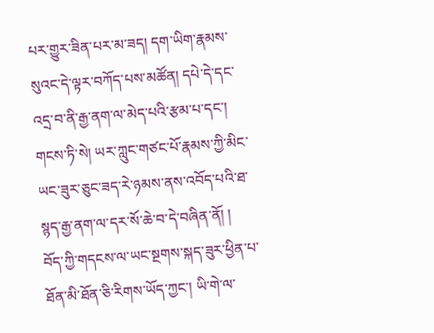པར་གྱུར་ཟིན་པར་མ་ཟད། དག་ཡིག་རྣམས་སུའང་དེ་ལྟར་བཀོད་པས་མཚོན། དཔེ་དེ་དང་འདྲ་བ་ནི་རྒྱ་ནག་ལ་མེད་པའི་རྩམ་པ་དང་། གངས་ཏི་སེ། ཡར་ཀླུང་གཙང་པོ་རྣམས་ཀྱི་མིང་ཡང་ཟུར་ཅུང་ཟད་རེ་ཉམས་ནས་འབོད་པའི་ཐ་སྙད་རྒྱ་ནག་ལ་དར་སོ་ཆེ་བ་དེ་བཞིན་ནོ། །
བོད་ཀྱི་གདངས་ལ་ཡང་སྔགས་སྐད་ཟུར་ཕྱིན་པ་ཐོན་མི་ཐོན་ཅི་རིགས་ཡོད་ཀྱང་། ཡི་གེ་ལ་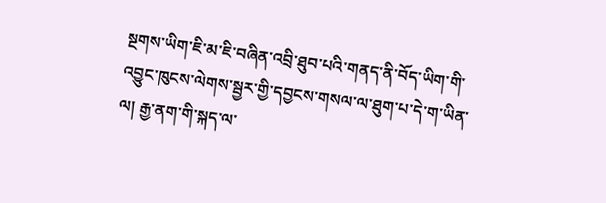སྔགས་ཡིག་ཇི་མ་ཇི་བཞིན་འབྲི་ཐུབ་པའི་གནད་ནི་བོད་ཡིག་གི་འབྱུང་ཁུངས་ལེགས་སྦྱར་གྱི་དབྱངས་གསལ་ལ་ཐུག་པ་དེ་ག་ཡིན་ལ། རྒྱ་ནག་གི་སྐད་ལ་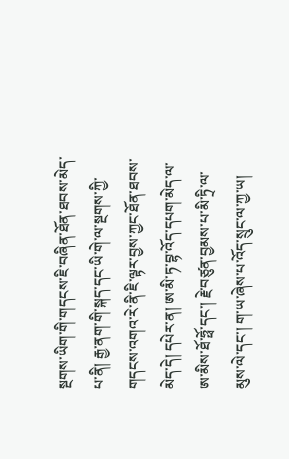སྔགས་ཡིག་གི་གདངས་ཇི་བཞིན་ཐོན་ཐབས་མེད་པ་ནི། རྒྱ་ནག་གི་སྐད་དང་ཡི་གེ་ལ་སྔགས་ཀྱི་གདངས་འགའ་རེ་ནི་ཇི་ལྟར་བྱས་ཀྱང་ཐོན་ཐབས་མེད་དེ། དཔེར་ན། ཨ་མི་ཏ་བྷ་འོད་དཔག་མེད་ལ་ཨ་མིས་ཐོ་ཧྥོ་དང་། རྗེ་བཙུན་བྱམས་པ་མི་ཏྲི་ལ་མུས་ལེ་དང་། ག་ཡ་ཞེས་པ་འོད་སྲུང་ལ་ཀྱ་ཡ།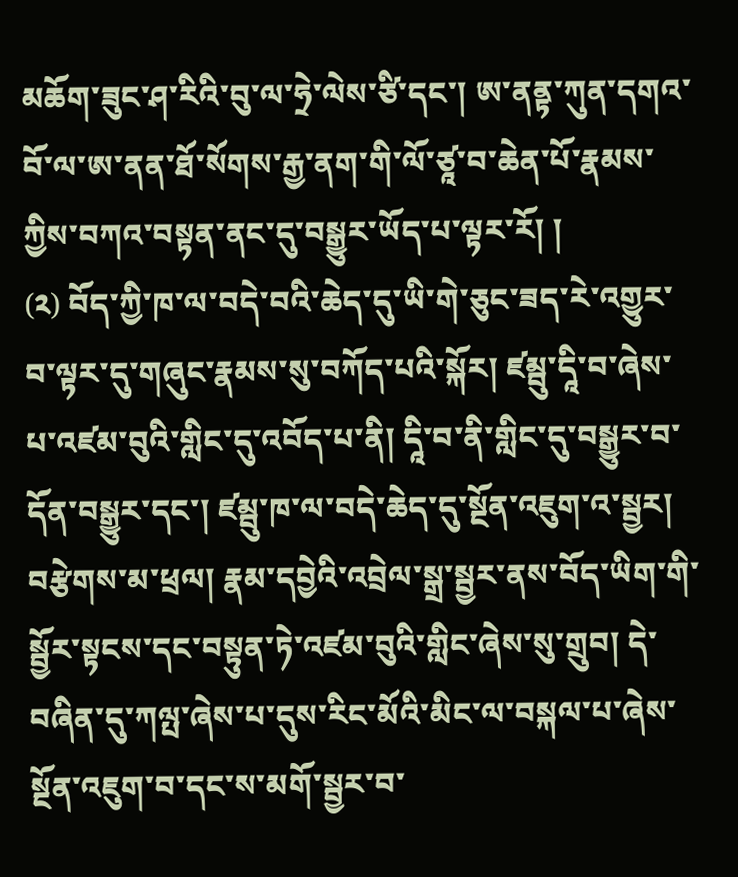མཆོག་ཟུང་ཤ་རིའི་བུ་ལ་ཧྲེ་ལེས་ཙི་དང་། ཨ་ནནྟ་ཀུན་དགའ་བོ་ལ་ཨ་ནན་ཐོ་སོགས་རྒྱ་ནག་གི་ལོ་ཙཱ་བ་ཆེན་པོ་རྣམས་ཀྱིས་བཀའ་བསྟན་ནང་དུ་བསྒྱུར་ཡོད་པ་ལྟར་རོ། །
(༢) བོད་ཀྱི་ཁ་ལ་བདེ་བའི་ཆེད་དུ་ཡི་གེ་ཅུང་ཟད་རེ་འགྱུར་བ་ལྟར་དུ་གཞུང་རྣམས་སུ་བཀོད་པའི་སྐོར། ཛམྦུ་དཱི་བ་ཞེས་པ་འཛམ་བུའི་གླིང་དུ་འབོད་པ་ནི། དཱི་བ་ནི་གླིང་དུ་བསྒྱུར་བ་དོན་བསྒྱུར་དང་། ཛམྦུ་ཁ་ལ་བདེ་ཆེད་དུ་སྔོན་འཇུག་འ་སྦྱར། བརྩེགས་མ་ཕྲལ། རྣམ་དབྱེའི་འབྲེལ་སྒྲ་སྦྱར་ནས་བོད་ཡིག་གི་སྦྱོར་སྟངས་དང་བསྟུན་ཏེ་འཛམ་བུའི་གླིང་ཞེས་སུ་གྲུབ། དེ་བཞིན་དུ་ཀལྤ་ཞེས་པ་དུས་རིང་མོའི་མིང་ལ་བསྐལ་པ་ཞེས་སྔོན་འཇུག་བ་དང་ས་མགོ་སྦྱར་བ་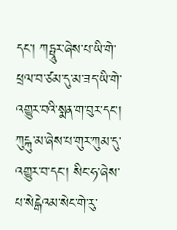དང་། ཀཏྤཱུར་ཞེས་པ་ཡི་གེ་ཕྲལ་བ་ཙམ་དུ་མ་ཟད་ཡི་གེ་འགྱུར་བའི་སྨན་ག་བུར་དང་། ཀུངྐུ་མ་ཞེས་པ་གུར་ཀུམ་དུ་འགྱུར་བ་དང་། སིང་ཧ་ཞེས་པ་སེངྒེའམ་སེང་གེ་རུ་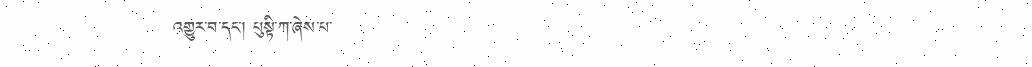འགྱུར་བ་དང་། པུསྟི་ཀ་ཞེས་པ་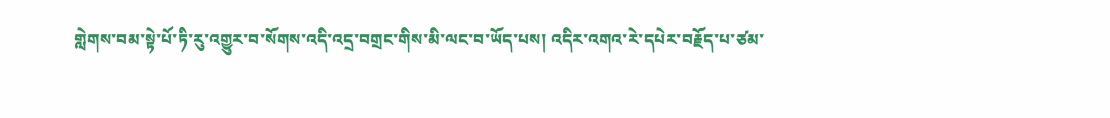གླེགས་བམ་སྟེ་པོ་ཏི་རུ་འགྱུར་བ་སོགས་འདི་འདྲ་བགྲང་གིས་མི་ལང་བ་ཡོད་པས། འདིར་འགའ་རེ་དཔེར་བརྗོད་པ་ཙམ་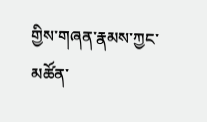གྱིས་གཞན་རྣམས་ཀྱང་མཚོན་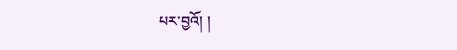པར་བྱའོ། །